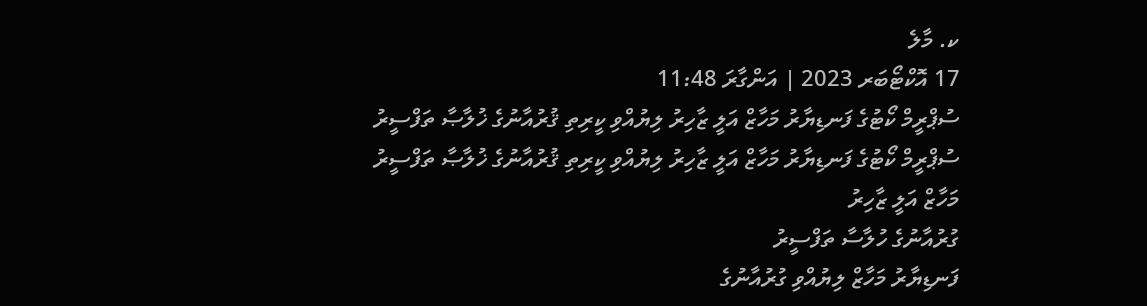ކ. މާލެ
17 އޮކްޓޯބަރ 2023 | އަންގާރަ 11:48
ސުޕްރީމް ކޯޓުގެ ފަނޑިޔާރު މަހާޒް އަލީ ޒާހިރު ލިޔުއްވި ކީރިތި ޤުރުއާނުގެ ޚުލާޞާ ތަފްސީރު
ސުޕްރީމް ކޯޓުގެ ފަނޑިޔާރު މަހާޒް އަލީ ޒާހިރު ލިޔުއްވި ކީރިތި ޤުރުއާނުގެ ޚުލާޞާ ތަފްސީރު
މަހާޒް އަލީ ޒާހިރު
ގުރުއާނުގެ ހުލާސާ ތަފްސީރު
ފަނޑިޔާރު މަހާޒް ލިޔުއްވި ގުރުއާނުގެ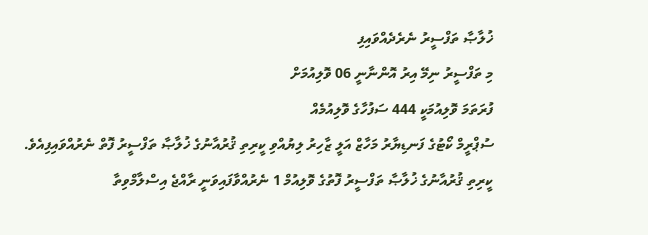ޚުލާޞާ ތަފްސީރު ނެރެދެއްވައިފި
މި ތަފްސީރު ނިމޭ އިރު އޮންނާނީ 06 ވޮލިއުމަށް
ފުރަތަމަ ވޮލިއުމަކީ 444 ސަފުހާގެ ވޮލިއުމެއް
ސުޕްރީމް ކޯޓުގެ ފަނޑިޔާރު މަހާޒް އަލީ ޒާހިރު ލިޔުއްވި ކީރިތި ޤުރުއާނުގެ ޚުލާޞާ ތަފްސީރު ފޮތް ނެރުއްވައިފިއެވެ.
ކީރިތި ޤުރުއާނުގެ ޚުލާޞާ ތަފްސީރު ފޮތުގެ ވޮލިއުމް 1 ނެރުއްވާފައިވަނީ ރާއްޖެ އިސްލާމްވިތާ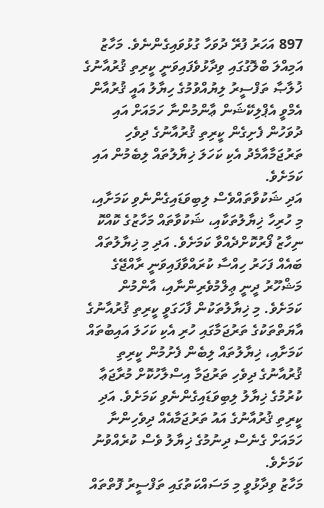897 އަހަރު ފުރޭ ދުވަހާ ގުޅުވައިގެންނެވެ. މަހާޒު އަމިއްލަ ބްލޮގުގައި ވިދާޅުވެފައިވަނީ ކީރިތި ޤުރުއާނުގެ ޚުލާޞާ ތަފްސީރު ލިޔުއްވުމުގެ ހިޔާލު އައީ ޤުރުއާން އެމްވީ އެޕްލިކޭޝަން ޢާންމުންނާ ހަމައަށް އައި ދުވަހުން ފެށިގެން ކީރިތި ޤުރުއާނުގެ ދިވެހި ތަރުޖަމާއާމެދު އެކި ކަހަލަ ޚިޔާލުތައް ލިބެމުން އައި ކަމަށެވެ.
އަދި ޝަކުވާތައްވެސް ލިބިވަޑައިގެންނެވި ކަމަށާއި، މި ހުރިހާ ޚިޔާލުތަކާއި، ޝަކުވާތައް މަހާޒުގެ ކޮއްކޮ ނިހާޒު ފޯރުކޮށްދެއްވާ ކަމަށެވެ. އަދި މި ޚިޔާލުތައް ބައެއް ފަހަރު ހިއްސާ ކުރައްވާފައިވަނީ ރާއްޖޭގެ މަޝްހޫރު ދީނީ ޢިލްމުވެރިންނާއި، އާންމުން ކަމަށެވެ. މި ޚިޔާލުތަކުން ފާހަގަވީ ކީރިތި ޤުރުއާނުގެ އާޔަތްތަކުގެ ތަރުޖަމާގައި ހުރި އެކި ކަހަލަ އައިބުތައް ކަމަށާއި، ޚިޔާލުތައް ލިބެން ފެށުމުން ކީރިތި ޤުރުއާނުގެ ދިވެހި ތަރުޖަމާ އިސްލާހުކޮށް މުރާޖަޢާ ކުރުމުގެ ޚިޔާލު ލިބިވަޑައިގެންނެވި ކަމަށެވެ. އަދި ކީރިތި ޤުރުއާނުގެ އައު ތަރުޖަމާއެއް ދިވެހިންނާ ހަމައަށް ގެނެސް ދިނުމުގެ ޚިޔާލު ވެސް ކުރެއްވުނު ކަމަށެވެ.
މަހާޒު ވިދާޅުވީ މި މަސައްކަތުގައި ތަފްސީރު ފޮތްތައް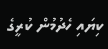ކިޔައި ހެދުމުން ކުރީގެ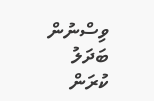ވިސްނުން ބަދަލު ކުރަން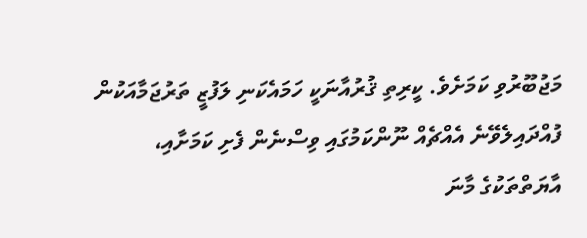މަޖުބޫރުވި ކަމަށެވެ. ކީރިތި ޤުރުއާނަކީ ހަމައެކަނި ލަފުޒީ ތަރުޖަމާއަކުން ފުއްދައިލެވޭނެ އެއްޗެއް ނޫންކަމުގައި ވިސްނެން ފެށި ކަމަށާއި، އާޔަތްތަކުގެ މާނަ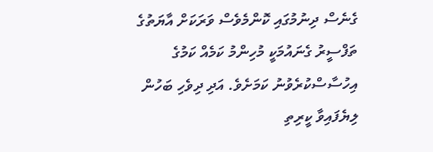ގެނެސް ދިނުމުގައި ކޮންމެވެސް ވަރަކަށް އާޔަތުގެ ތަފްސީރު ގެނައުމަކީ މުހިންމު ކަމެއް ކަމުގެ އިހުސާސްކުރެވުނު ކަމަށެވެ. އަދި ދިވެހި ބަހުން ލިޔެފައިވާ ކީރިތި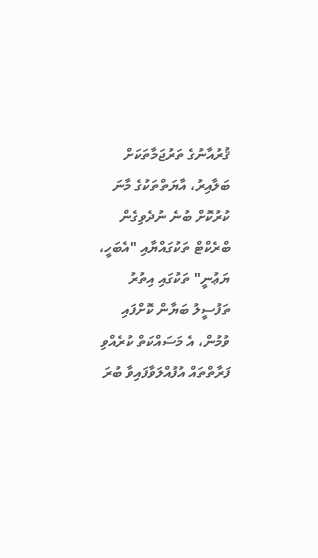ޤުރުއާނުގެ ތަރުޖަމާތަކަށް ބަލާއިރު، އާޔަތްތަކުގެ މާނަ ކުރުކޮށް ބުނެ ނުދެވިގެން ބްރެކްޓް ތަކުގައްޔާއި "އެބަހީ، ޔަޢުނީ" ތަކުގައި އިތުރު ތަފުސީލު ބަޔާން ކޮށްފައި ވުމުން، އެ މަސައްކަތް ކުރެއްވި ފަރާތްތައް އުފުއްލަވާފައިވާ ބުރަ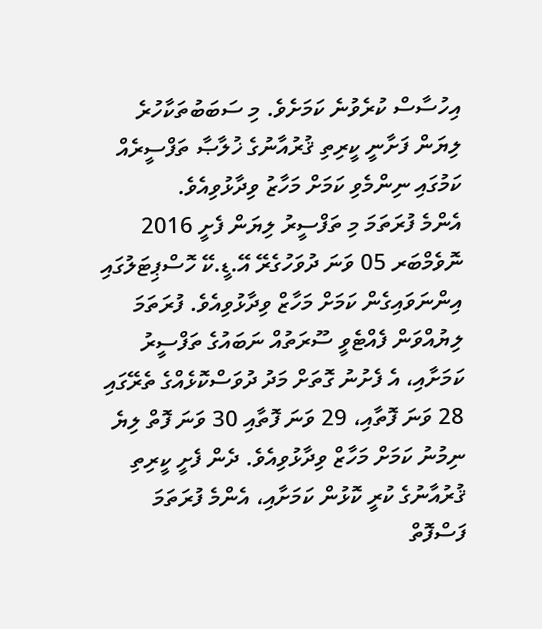އިހުސާސް ކުރެވުނެ ކަމަށެވެ. މި ސަބަބުތަކާހުރެ ލިޔަން ފަށާނީ ކީރިތި ޤުރުއާނުގެ ޚުލާޞާ ތަފްސީރެއް ކަމުގައި ނިންމެވި ކަމަށް މަހާޒު ވިދާޅުވިއެވެ.
އެންމެ ފުރަތަމަ މި ތަފްސީރު ލިޔަން ފެށީ 2016 ނޮވެމްބަރ 05 ވަނަ ދުވަހުގެރޭ އޭ.ޑީ.ކޭ ހޮސްޕިޓަލުގައި އިންނަވައިގެން ކަމަށް މަހާޒް ވިދާޅުވިއެވެ. ފުރަތަމަ ލިޔުއްވަން ފެއްޓެވީ ސޫރަތުއް ނަބައުގެ ތަފްސީރު ކަމަށާއި، އެ ފެށުނު ގޮތަށް މަދު ދުވަސްކޮޅެއްގެ ތެރޭގައި 28 ވަނަ ފޮތާއި، 29 ވަނަ ފޮތާއި 30 ވަނަ ފޮތް ލިޔެ ނިމުނު ކަމަށް މަހާޒް ވިދާޅުވިއެވެ. ދެން ފެށީ ކީރިތި ޤުރުއާނުގެ ކުރީ ކޮޅުން ކަމަށާއި، އެންމެ ފުރަތަމަ ފަސްފޮތް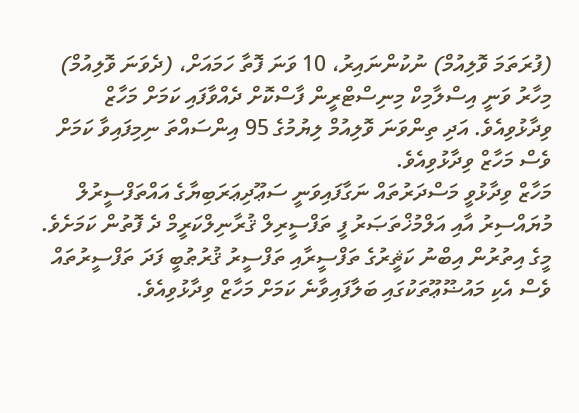(ފުރަތަމަ ވޮލިއުމް) ނުކުންނައިރު، 10 ވަނަ ފޮތާ ހަމައަށް، (ދެވަނަ ވޮލިއުމް) މިހާރު ވަނީ އިސްލާމިކް މިނިސްޓްރީން ފާސްކޮށް ދެއްވާފައި ކަމަށް މަހާޒް ވިދާޅުވިއެވެ. އަދި ތިންވަނަ ވޮލިއުމް ލިޔުމުގެ 95 އިންސައްތަ ނިމިފައިވާ ކަމަށް ވެސް މަހާޒް ވިދާޅުވިއެވެ.
މަހާޒް ވިދާޅުވީ މަސްދަރުތައް ނަގާފައިވަނީ ސަޢޫދިޢަރަބިޔާގެ އައްތަފްސީރުލް މުޔައްސިރު އާއި އަލްމުޚްތަޞަރު ފީ ތަފްސީރިލް ޤުރާނިލްކަރީމް ދެ ފޮތުން ކަމަށެވެ. މީގެ އިތުރުން އިބްނު ކަޘީރުގެ ތަފްސީރާއި ތަފްސީރު ޤުރުޠުބީ ފަދަ ތަފްސީރުތައް ވެސް އެކި މައުޟޫޢޫތަކުގައި ބަލާފައިވާނެ ކަމަށް މަހާޒް ވިދާޅުވިއެވެ.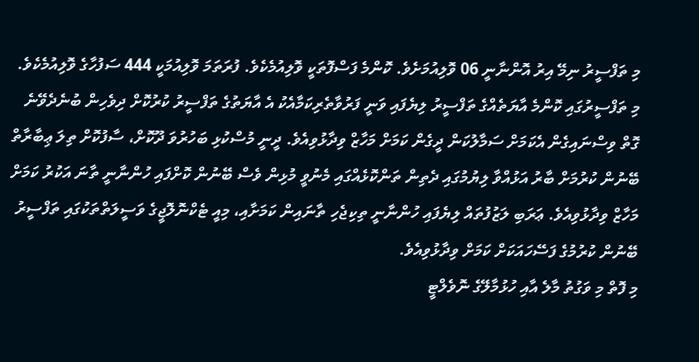މި ތަފްސީރު ނިމޭ އިރު އޮންނާނީ 06 ވޮލިއުމަށެވެ. ކޮންމެ ފަސްފޮތަކީ ވޮލިއުމެކެވެ. ފުރަތަމަ ވޮލިއުމަކީ 444 ސަފުހާގެ ވޮލިއުމެކެވެ. މި ތަފްސީރުގައި ކޮންމެ އާޔަތެއްގެ ތަފްސީރު ލިޔެފައި ވަނީ ފަރުވާތެރިކަމާއެކު އެ އާޔަތުގެ ތަފްސީރު ކުރުކޮށް ދިވެހިން ބުނެދެވޭނެ ގޮތް ވިސްނައިގެން އެކަމަށް ސަމާލުކަން ދީގެން ކަމަށް މަހާޒް ވިދާޅުވިއެވެ. ދީނީ މުސްކުޅި ބަހުރުވަ ދޫކޮށް، ސާފުކޮށް ތިލަ ޢިބާރާތް ބޭނުން ކުރުމަށް ބާރު އަޅުއްވާ ލިޔުމުގައި ދެތިން ތަންކޮޅެއްގައި މެނުވީ މުޅިން ވެސް ބޭނުން ކޮށްފައި ހުންނާނީ ތާނަ އަކުރު ކަމަށް މަހާޒް ވިދާޅުވިއެވެ. ޢަރަބި ލަޒުފުތައް ލިޔެފައި ހުންނާނީ ތިކިޖެހި ތާނައިން ކަމަށާއި، މިއީ ޓެކްނޮލޮޖީގެ ވަސީލަތްތަކުގައި ތަފްސީރު ބޭނުން ކުރުމުގެ ފަސޭހައަކަށް ކަމަށް ވިދާޅުވިއެވެ.
މި ފޮތް މި ވަގުތު މާލެ އާއި ހުޅުމާލޭގެ ނޮވެލްޓީ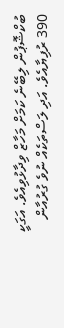ބުކްޝޮޕުން ލިބޭނެ ކަމަށް މަހާޒް ވިދާޅުވިއެވެ. އަގަކީ 390 ރުފިޔާއެވެ. އަދި ލަސްތަކެއް ނުވެ ގުރުއާން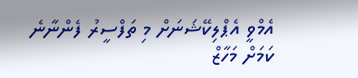އެމްވީ އެޕްލިކޭޝަނަށް މި ތަފްސީރު ފެންނާނެ ކަމަށް މަހާޒް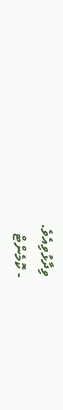ވިދާޅުވިއެވެ.
- ކޮމެންޓް